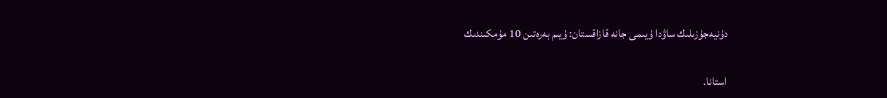دۇنيەجۇزىلىك ساۋدا ۇيىمى جانە قازاقستان: ۇيىم بەرەتىن 10 مۇمكىندىك

استانا.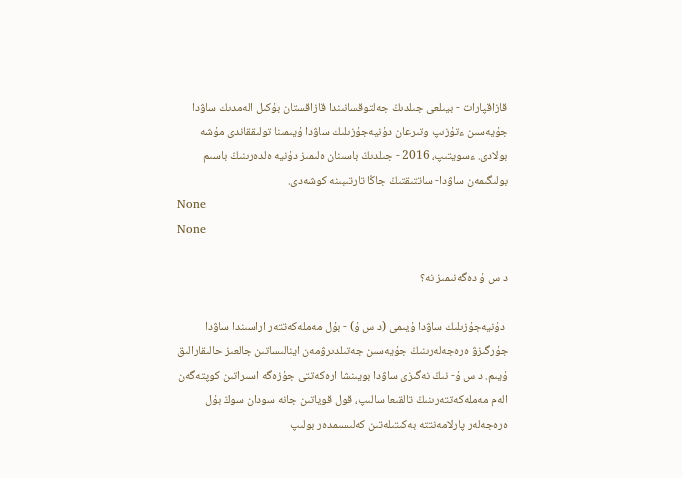قازاقپارات - بيىلعى جىلدىڭ جەلتوقسانىندا قازاقستان بۇكىل الەمدىك ساۋدا جۇيەسىن ءتۇزىپ وتىرعان دۇنيەجۇزىلىك ساۋدا ۇيىمىنا تولىققاندى مۇشە بولادى. ءسويتىپ، 2016 - جىلدىڭ باسىنان ەلىمىز دۇنيە ەلدەرىنىڭ باسىم بولىگىمەن ساۋدا- ساتتىقتىڭ جاڭا تارتىبىنە كوشەدى.
None
None

د س ۇ دەگەنىمىز نە؟

 دۇنيەجۇزىلىك ساۋدا ۇيىمى (د س ۇ) - بۇل مەملەكەتتەر اراسىندا ساۋدا جۇرگىزۋ ەرەجەلەرىنىڭ جۇيەسىن جەتىلدىرۋمەن اينالىساتىن جالعىز حالىقارالىق ۇيىم. د س ۇ- نىڭ نەگىزى ساۋدا بويىنشا ارەكەتتى جۇزەگە اسىراتىن كوپتەگەن الەم مەملەكەتتەرىنىڭ تالقىعا سالىپ، قول قوياتىن جانە سودان سوڭ بۇل ەرەجەلەر پارلامەنتتە بەكىتىلەتىن كەلىسىمدەر بولىپ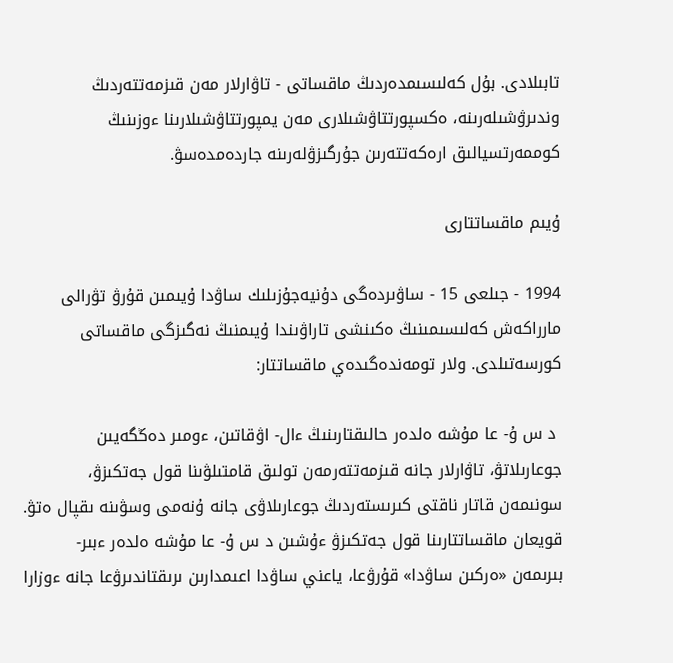تابىلادى. بۇل كەلىسىمدەردىڭ ماقساتى - تاۋارلار مەن قىزمەتتەردىڭ وندىرۋشىلەرىنە، ەكسپورتتاۋشىلارى مەن يمپورتتاۋشىلارىنا ءوزىنىڭ كوممەرتسيالىق ارەكەتتەرىن جۇرگىزۋلەرىنە جاردەمدەسۋ.

ۇيىم ماقساتتارى

1994 - جىلعى 15 - ساۋىردەگى دۇنيەجۇزىلىك ساۋدا ۇيىمىن قۇرۋ تۋرالى مارراكەش كەلىسىمىنىڭ ەكىنشى تاراۋىندا ۇيىمنىڭ نەگىزگى ماقساتى كورسەتىلدى. ولار تومەندەگىدەي ماقساتتار:

 د س ۇ- عا مۇشە ەلدەر حالىقتارىنىڭ ءال- اۋقاتىن، ءومىر دەڭگەيىن جوعارىلاتۋ، تاۋارلار جانە قىزمەتتەرمەن تولىق قامتىلۋىنا قول جەتكىزۋ، سونىمەن قاتار ناقتى كىرىستەردىڭ جوعارىلاۋى جانە ۇنەمى وسۋىنە ىقپال ەتۋ. قويعان ماقساتتارىنا قول جەتكىزۋ ءۇشىن د س ۇ- عا مۇشە ەلدەر ءبىر- بىرىمەن «ەركىن ساۋدا» قۇرۋعا، ياعني ساۋدا اعىمدارىن ىرىقتاندىرۋعا جانە ءوزارا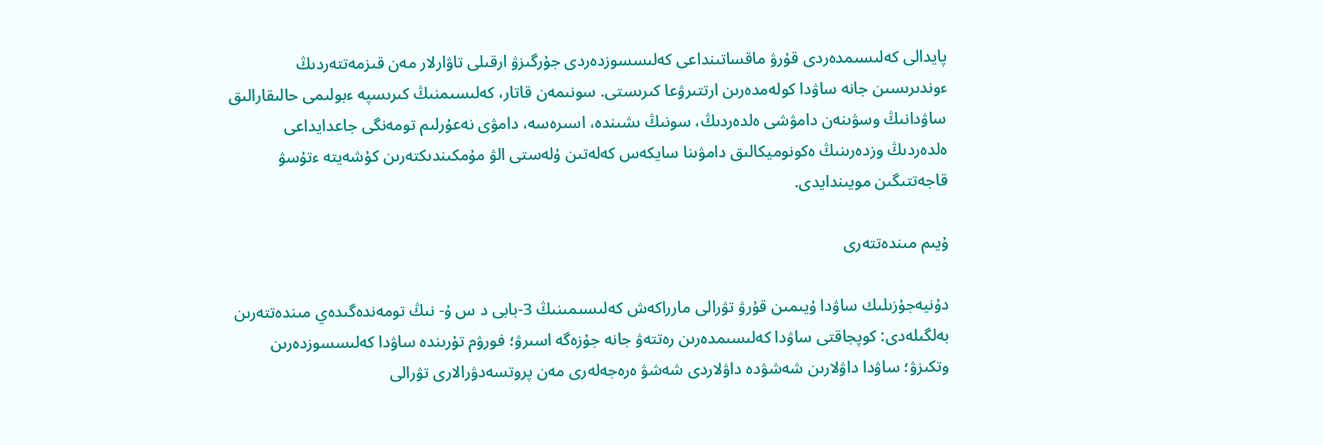پايدالى كەلىسىمدەردى قۇرۋ ماقساتىنداعى كەلىسسوزدەردى جۇرگىزۋ ارقىلى تاۋارلار مەن قىزمەتتەردىڭ ءوندىرىسىن جانە ساۋدا كولەمدەرىن ارتتىرۋعا كىرىستى. سونىمەن قاتار، كەلىسىمنىڭ كىرىسپە ءبولىمى حالىقارالىق ساۋدانىڭ وسۋىنەن دامۋشى ەلدەردىڭ، سونىڭ ىشىندە، اسىرەسە، دامۋى نەعۇرلىم تومەنگى جاعدايداعى ەلدەردىڭ وزدەرىنىڭ ەكونوميكالىق دامۋىنا سايكەس كەلەتىن ۇلەستى الۋ مۇمكىندىكتەرىن كۇشەيتە ءتۇسۋ قاجەتتىگىن مويىندايدى.

ۇيىم مىندەتتەرى

دۇنيەجۇزىلىك ساۋدا ۇيىمىن قۇرۋ تۋرالى مارراكەش كەلىسىمىنىڭ 3-بابى د س ۇ- نىڭ تومەندەگىدەي مىندەتتەرىن بەلگىلەدى: كوپجاقتى ساۋدا كەلىسىمدەرىن رەتتەۋ جانە جۇزەگە اسىرۋ؛ فورۋم تۇرىندە ساۋدا كەلىسسوزدەرىن وتكىزۋ؛ ساۋدا داۋلارىن شەشۋدە داۋلاردى شەشۋ ەرەجەلەرى مەن پروتسەدۋرالارى تۋرالى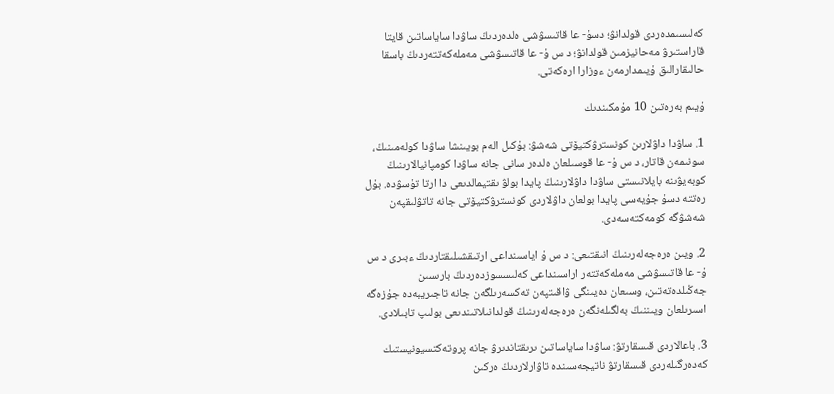كەلىسىمدەردى قولدانۋ؛ دسۇ- عا قاتىسۋشى ەلدەردىڭ ساۋدا ساياساتىن قايتا قاراستىرۋ مەحانيزمىن قولدانۋ؛ د س ۇ- عا قاتىسۋشى مەملەكەتتەردىڭ باسقا حالىقارالىق ۇيىمدارمەن ءوزارا ارەكەتى.

ۇيىم بەرەتىن 10 مۇمكىندىك

1. ساۋدا داۋلارىن كونسترۋكتيۆتى شەشۋ: بۇكىل الەم بويىنشا ساۋدا كولەمىنىڭ، سونىمەن قاتار، د س ۇ- عا قوسىلعان ەلدەر سانى جانە ساۋدا كومپانيالارىنىڭ كوبەيۋىنە بايلانىستى ساۋدا داۋلارىنىڭ پايدا بولۋ ىقتيمالدىعى دا ارتا تۇسۋدە. بۇل رەتتە دسۇ جۇيەسى پايدا بولعان داۋلاردى كونسترۋكتيۆتى جانە تاتۋلىقپەن شەشۋگە كومەكتەسەدى.

2. ويىن ەرەجەلەرىنىڭ انىقتىعى: د س ۇ اياسىنداعى ارتىقشىلىقتاردىڭ ءبىرى د س ۇ- عا قاتىسۋشى مەملەكەتتەر اراسىنداعى كەلىسسوزدەردىڭ بارىسىن جەڭىلدەتەتىن، وسىعان دەيىنگى ۋاقىتپەن تەكسەرىلگەن جانە تاجىريبەدە جۇزەگە اسىرىلعان ويىننىڭ بەلگىلەنگەن ەرەجەلەرىنىڭ قولدانىلاتىندىعى بولىپ تابىلادى.

3. باعالاردى قىسقارتۋ: ساۋدا ساياساتىن ىرىقتاندىرۋ جانە پروتەكتسيونيستىك كەدەرگىلەردى قىسقارتۋ ناتيجەسىندە تاۋارلاردىڭ ەركىن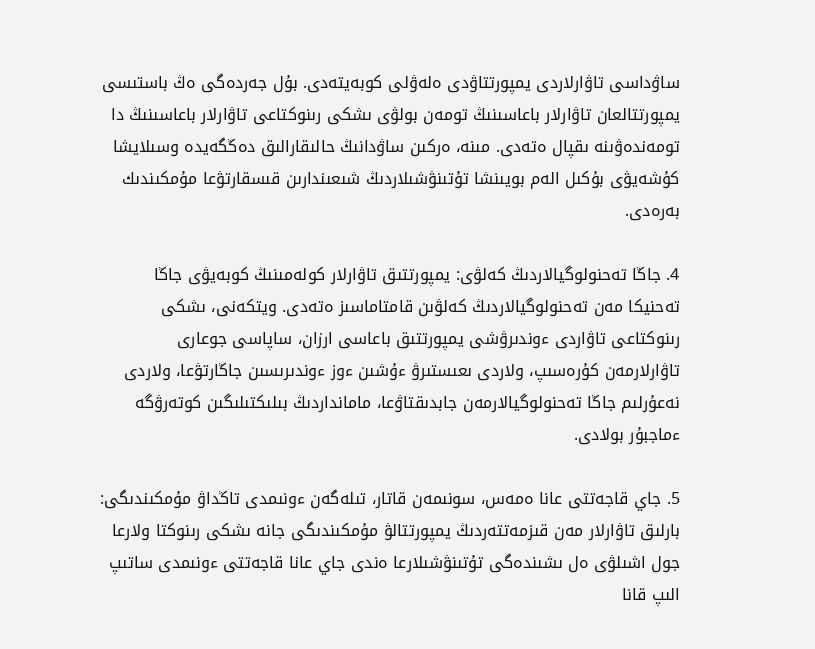ساۋداسى تاۋارلاردى يمپورتتاۋدى ەلەۋلى كوبەيتەدى. بۇل جەردەگى ەڭ باستىسى يمپورتتالعان تاۋارلار باعاسىنىڭ تومەن بولۋى ىشكى رىنوكتاعى تاۋارلار باعاسىنىڭ دا تومەندەۋىنە ىقپال ەتەدى. مىنە، ەركىن ساۋدانىڭ حالىقارالىق دەڭگەيدە وسىلايشا كۇشەيۋى بۇكىل الەم بويىنشا تۇتىنۋشىلاردىڭ شىعىندارىن قىسقارتۋعا مۇمكىندىك بەرەدى.

4. جاڭا تەحنولوگيالاردىڭ كەلۋى: يمپورتتىق تاۋارلار كولەمىنىڭ كوبەيۋى جاڭا تەحنيكا مەن تەحنولوگيالاردىڭ كەلۋىن قامتاماسىز ەتەدى. ويتكەنى، ىشكى رىنوكتاعى تاۋاردى ءوندىرۋشى يمپورتتىق باعاسى ارزان، ساپاسى جوعارى تاۋارلارمەن كۇرەسىپ، ولاردى ىعىستىرۋ ءۇشىن ءوز ءوندىرىسىن جاڭارتۋعا، ولاردى نەعۇرلىم جاڭا تەحنولوگيالارمەن جابدىقتاۋعا، مامانداردىڭ بىلىكتىلىگىن كوتەرۋگە ءماجبۇر بولادى.

5. جاي قاجەتتى عانا ەمەس، سونىمەن قاتار، تىلەگەن ءونىمدى تاڭداۋ مۇمكىندىگى: بارلىق تاۋارلار مەن قىزمەتتەردىڭ يمپورتتالۋ مۇمكىندىگى جانە ىشكى رىنوكتا ولارعا جول اشىلۋى ەل ىشىندەگى تۇتىنۋشىلارعا ەندى جاي عانا قاجەتتى ءونىمدى ساتىپ الىپ قانا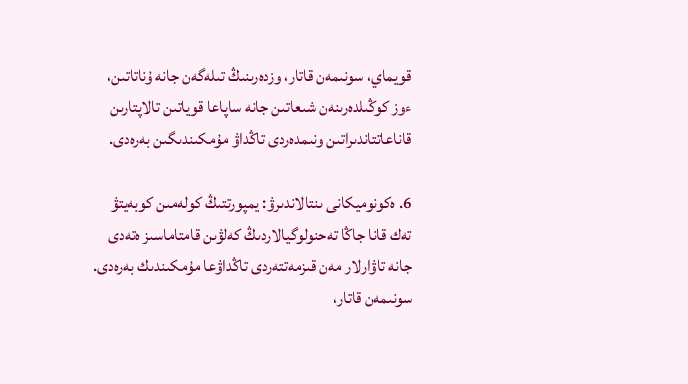قويماي، سونىمەن قاتار، وزدەرىنىڭ تىلەگەن جانە ۇناتاتىن، ءوز كوڭىلدەرىنەن شىعاتىن جانە ساپاعا قوياتىن تالاپتارىن قاناعاتتاندىراتىن ونىمدەردى تاڭداۋ مۇمكىندىگىن بەرەدى.

6. ەكونوميكانى ىنتالاندىرۋ: يمپورتتىڭ كولەمىن كوبەيتۋ تەك قانا جاڭا تەحنولوگيالاردىڭ كەلۋىن قامتاماسىز ەتەدى جانە تاۋارلار مەن قىزمەتتەردى تاڭداۋعا مۇمكىندىك بەرەدى. سونىمەن قاتار،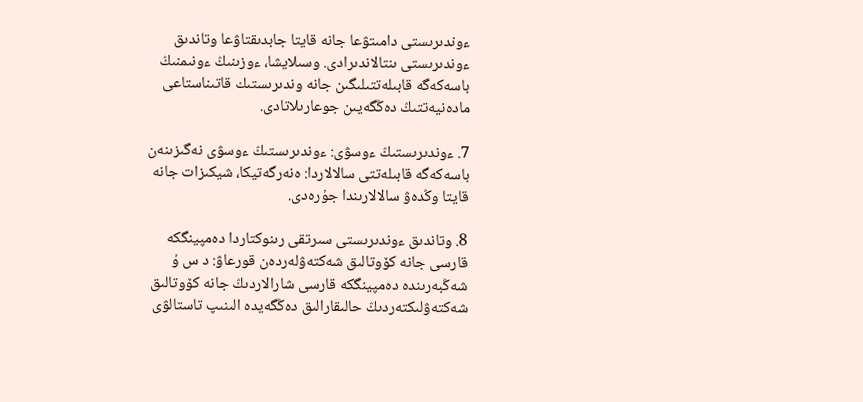ءوندىرىستى دامىتۋعا جانە قايتا جابدىقتاۋعا وتاندىق ءوندىرىستى ىنتالاندىرادى. وسىلايشا، ءوزىنىڭ ءونىمنىڭ باسەكەگە قابىلەتتىلىگىن جانە وندىرىستىك قاتىناستاعى مادەنيەتتىڭ دەڭگەيىن جوعارىلاتادى.

7. ءوندىرىستىڭ ءوسۋى: ءوندىرىستىڭ ءوسۋى نەگىزىنەن باسەكەگە قابىلەتتى سالالاردا: ەنەرگەتيكا، شيكىزات جانە قايتا وڭدەۋ سالالارىندا جۇرەدى.

8. وتاندىق ءوندىرىستى سىرتقى رىنوكتاردا دەمپينگكە قارسى جانە كۆوتالىق شەكتەۋلەردەن قورعاۋ: د س ۇ شەڭبەرىندە دەمپينگكە قارسى شارالاردىڭ جانە كۆوتالىق شەكتەۋلىكتەردىڭ حالىقارالىق دەڭگەيدە الىنىپ تاستالۋى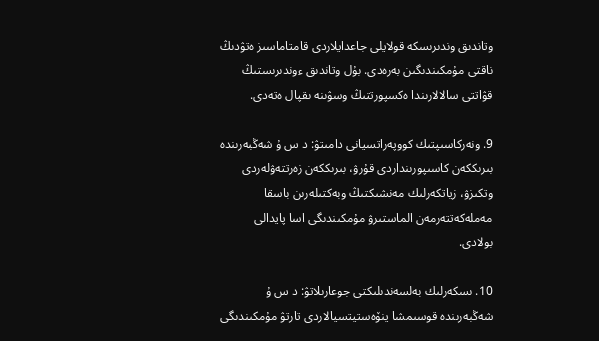وتاندىق وندىرىسكە قولايلى جاعدايلاردى قامتاماسىز ەتۋدىڭ ناقتى مۇمكىندىگىن بەرەدى. بۇل وتاندىق ءوندىرىستىڭ قۋاتتى سالالارىندا ەكسپورتتىڭ وسۋىنە ىقپال ەتەدى.

9. ونەركاسىپتىك كووپەراتسيانى دامىتۋ: د س ۇ شەڭبەرىندە بىرىككەن كاسىپورىنداردى قۇرۋ، بىرىككەن زەرتتەۋلەردى وتكىزۋ، زياتكەرلىك مەنشىكتىڭ وبەكتىلەرىن باسقا مەملەكەتتەرمەن الماستىرۋ مۇمكىندىگى اسا پايدالى بولادى.

10. ىسكەرلىك بەلسەندىلىكتى جوعارىلاتۋ: د س ۇ شەڭبەرىندە قوسىمشا ينۆەستيتسيالاردى تارتۋ مۇمكىندىگى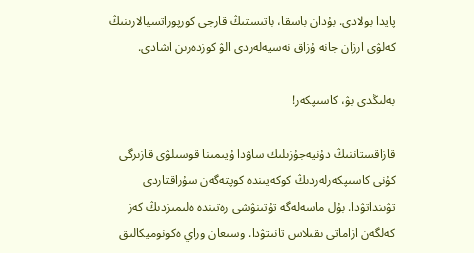پايدا بولادى. بۇدان باسقا، باتىستىڭ قارجى كورپوراتسيالارىنىڭ كەلۋى ارزان جانە ۇزاق نەسيەلەردى الۋ كوزدەرىن اشادى.

بەلىڭدى بۋ، كاسىپكەر!

قازاقستاننىڭ دۇنيەجۇزىلىك ساۋدا ۇيىمىنا قوسىلۋى قازىرگى كۇنى كاسىپكەرلەردىڭ كوكەيىندە كوپتەگەن سۇراقتاردى تۋىنداتۋدا. بۇل ماسەلەگە تۇتىنۋشى رەتىندە ەلىمىزدىڭ كەز كەلگەن ازاماتى ىقىلاس تانىتۋدا. وسىعان وراي ەكونوميكالىق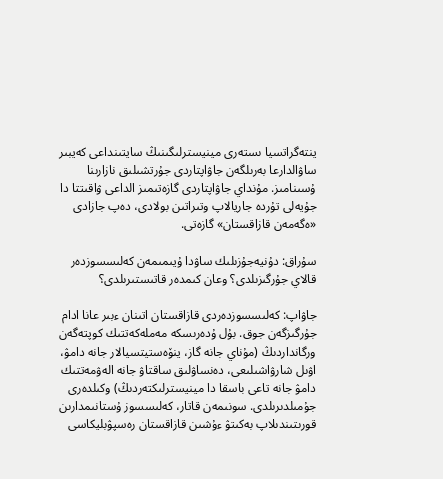ينتەگراتسيا ىستەرى مينيسترلىگىنىڭ سايتىنداعى كەيبىر ساۋالدارعا بەرىلگەن جاۋاپتاردى جۇرتشىلىق نازارىنا ۇسىنامىز. مۇنداي جاۋاپتاردى گازەتىمىز الداعى ۋاقىتتا دا جۇيەلى تۇردە جاريالاپ وتىراتىن بولادى، دەپ جازادى «ەگەمەن قازاقستان» گازەتى.

سۇراق: دۇنيەجۇزىلىك ساۋدا ۇيىمىمەن كەلىسسوزدەر قالاي جۇرگىزىلدى؟ وعان كىمدەر قاتىستىرىلدى؟

جاۋاپ: كەلىسسوزدەردى قازاقستان اتىنان ءبىر عانا ادام جۇرگىزگەن جوق. بۇل ۇدەرىسكە مەملەكەتتىك كوپتەگەن ورگانداردىڭ (مۇناي جانە گاز، ينۆەستيتسيالار جانە دامۋ، اۋىل شارۋاشىلىعى، دەنساۋلىق ساقتاۋ جانە الەۋمەتتىك دامۋ جانە تاعى باسقا دا مينيسترلىكتەردىڭ) وكىلدەرى جۇمىلدىرىلدى. سونىمەن قاتار، كەلىسسوز ۇستانىمدارىن قورىتىندىلاپ بەكىتۋ ءۇشىن قازاقستان رەسپۋبليكاسى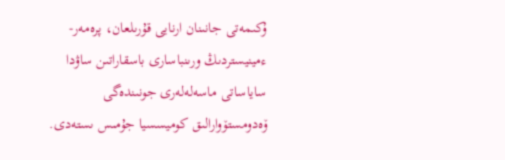ۇكىمەتى جانىنان ارنايى قۇرىلعان، پرەمەر- ءمينيستردىڭ ورىنباسارى باسقاراتىن ساۋدا ساياساتى ماسەلەلەرى جونىندەگى ۆەدومستۆوارالىق كوميسسيا جۇمىس ىستەدى.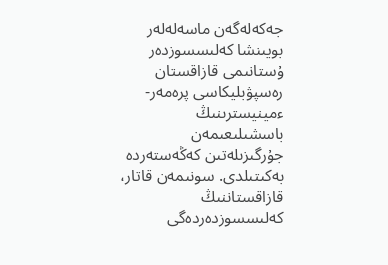جەكەلەگەن ماسەلەلەر بويىنشا كەلىسسوزدەر ۇستانىمى قازاقستان رەسپۋبليكاسى پرەمەر- ءمينيسترىنىڭ باسشىلىعىمەن جۇرگىزىلەتىن كەڭەستەردە بەكىتىلدى. سونىمەن قاتار، قازاقستاننىڭ كەلىسسوزدەردەگى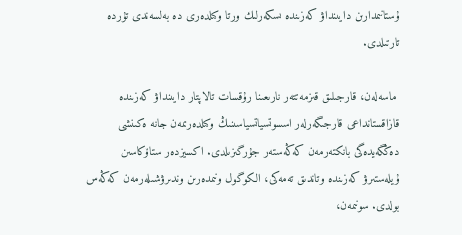ۇستانىمدارىن دايىنداۋ كەزىندە ىسكەرلىك ورتا وكىلدەرى دە بەلسەندى تۇردە تارتىلدى.

 ماسەلەن، قارجىلىق قىزمەتتەر نارىعىنا رۇقسات تالاپتار دايىنداۋ كەزىندە قازاقستانداعى قارجىگەرلەر اسسوتسياتسياسىنىڭ وكىلدەرىمەن جانە ەكىنشى دەڭگەيدەگى بانكتەرمەن كەڭەستەر جۇرگىزىلدى. اكسيزدەر ستاۆكاسىن ۇيلەستىرۋ كەزىندە وتاندىق تەمەكى، الكوگول ونىمدەرىن وندىرۋشىلەرمەن كەڭەس بولدى. سونىمەن،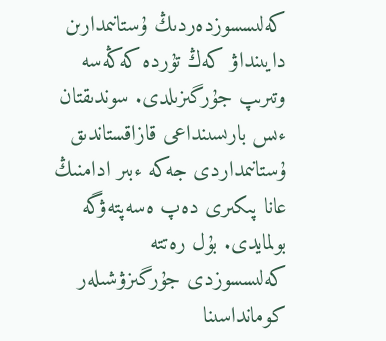كەلىسسوزدەردىڭ ۇستانىمدارىن دايىنداۋ كەڭ تۇردە كەڭەسە وتىرىپ جۇرگىزىلدى. سوندىقتان ءىس بارىسىنداعى قازاقستاندىق ۇستانىمداردى جەكە ءبىر ادامنىڭ عانا پىكىرى دەپ ەسەپتەۋگە بولمايدى. بۇل رەتتە كەلىسسوزدى جۇرگىزۋشىلەر كومانداسىنا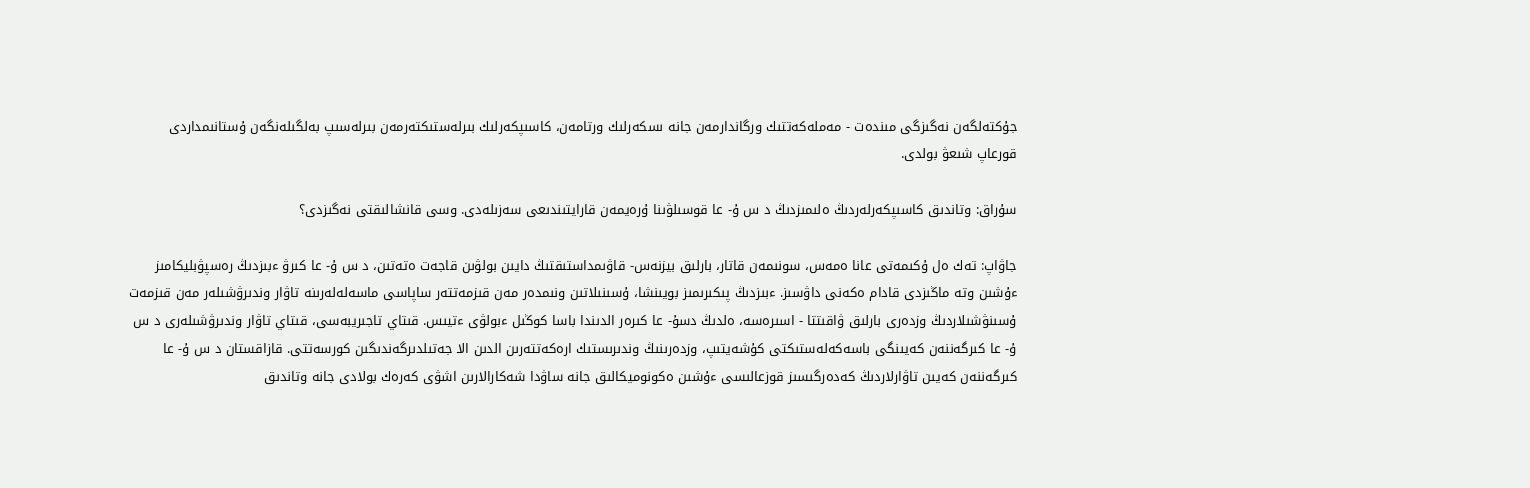جۇكتەلگەن نەگىزگى مىندەت - مەملەكەتتىك ورگاندارمەن جانە ىسكەرلىك ورتامەن، كاسىپكەرلىك بىرلەستىكتەرمەن بىرلەسىپ بەلگىلەنگەن ۇستانىمداردى قورعاپ شىعۋ بولدى.

سۇراق: وتاندىق كاسىپكەرلەردىڭ ەلىمىزدىڭ د س ۇ- عا قوسىلۋىنا ۇرەيمەن قارايتىندىعى سەزىلەدى. وسى قانشالىقتى نەگىزدى؟

جاۋاپ: تەك ەل ۇكىمەتى عانا ەمەس، سونىمەن قاتار، بارلىق بيزنەس- قاۋىمداستىقتىڭ دايىن بولۋىن قاجەت ەتەتىن، د س ۇ- عا كىرۋ ءبىزدىڭ رەسپۋبليكامىز ءۇشىن وتە ماڭىزدى قادام ەكەنى داۋسىز. ءبىزدىڭ پىكىرىمىز بويىنشا، ۇسىنىلاتىن ونىمدەر مەن قىزمەتتەر ساپاسى ماسەلەلەرىنە تاۋار وندىرۋشىلەر مەن قىزمەت ۇسىنۋشىلاردىڭ وزدەرى بارلىق ۋاقىتتا - اسىرەسە، ەلدىڭ دسۇ- عا كىرەر الدىندا باسا كوڭىل ءبولۋى ءتيىس. قىتاي تاجىريبەسى، قىتاي تاۋار وندىرۋشىلەرى د س ۇ- عا كىرگەننەن كەيىنگى باسەكەلەستىكتى كۇشەيتىپ، وزدەرىنىڭ وندىرىستىك ارەكەتتەرىن الدىن الا جەتىلدىرگەندىگىن كورسەتتى. قازاقستان د س ۇ- عا كىرگەننەن كەيىن تاۋارلاردىڭ كەدەرگىسىز قوزعالىسى ءۇشىن ەكونوميكالىق جانە ساۋدا شەكارالارىن اشۋى كەرەك بولادى جانە وتاندىق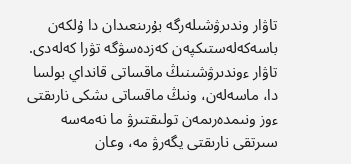تاۋار وندىرۋشىلەرگە بۇرىنعىدان دا ۇلكەن باسەكەلەستىكپەن كەزدەسۋگە تۋرا كەلەدى. تاۋار ءوندىرۋشىنىڭ ماقساتى قانداي بولسا دا، ماسەلەن، ونىڭ ماقساتى ىشكى نارىقتى ءوز ونىمدەرىمەن تولىقتىرۋ ما نەمەسە سىرتقى نارىقتى يگەرۋ مە، وعان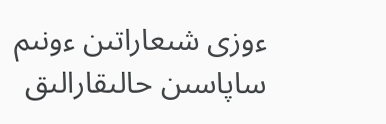ءوزى شىعاراتىن ءونىم ساپاسىن حالىقارالىق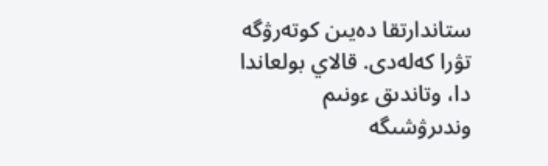ستاندارتقا دەيىن كوتەرۋگە تۋرا كەلەدى. قالاي بولعاندا دا، وتاندىق ءونىم وندىرۋشىگە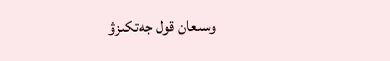وسىعان قول جەتكىزۋ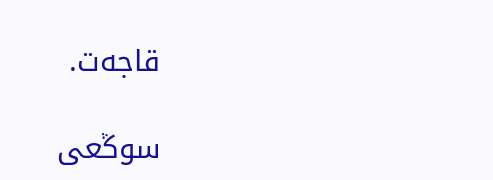قاجەت.

سوڭعى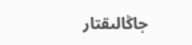جاڭالىقتار